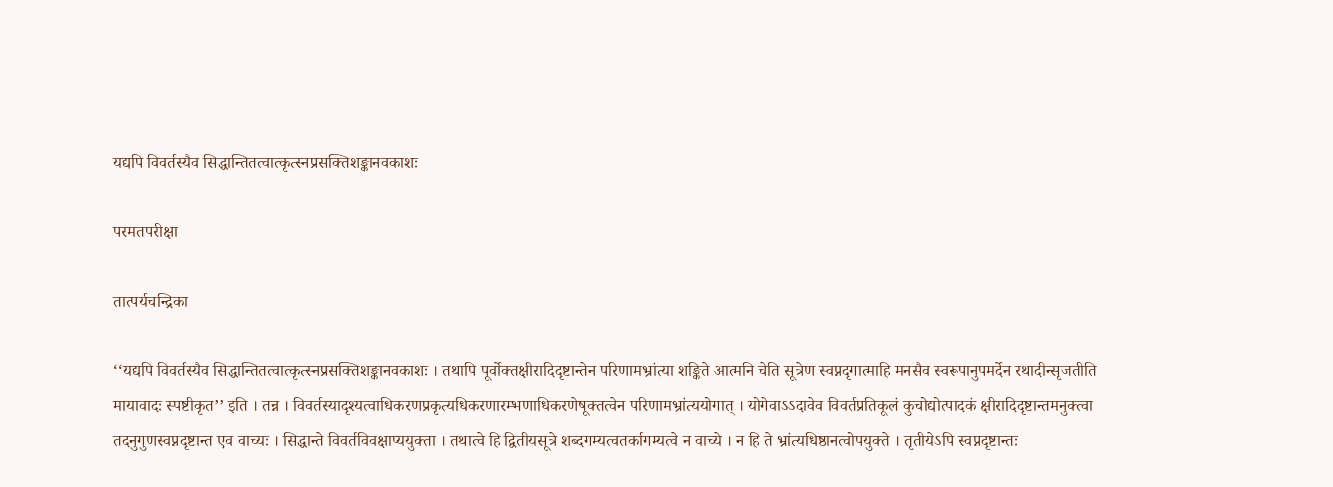यद्यपि विवर्तस्यैव सिद्धान्तितत्वात्कृत्स्नप्रसक्तिशङ्कानवकाशः

परमतपरीक्षा

तात्पर्यचन्द्रिका

‘‘यद्यपि विवर्तस्यैव सिद्धान्तितत्वात्कृत्स्नप्रसक्तिशङ्कानवकाशः । तथापि पूर्वोक्तक्षीरादिदृष्टान्तेन परिणामभ्रांत्या शङ्किते आत्मनि चेति सूत्रेण स्वप्नदृगात्माहि मनसैव स्वरूपानुपमर्देन रथादीन्सृजतीति मायावादः स्पष्टीकृत’’ इति । तन्न । विवर्तस्यादृश्यत्वाधिकरणप्रकृत्यधिकरणारम्भणाधिकरणेषूक्तत्वेन परिणामभ्रांत्ययोगात् । योगेवाऽऽदावेव विवर्तप्रतिकूलं कुचोद्योत्पादकं क्षीरादिदृष्टान्तमनुक्त्वा तदनुगुणस्वप्नदृष्टान्त एव वाच्यः । सिद्धान्ते विवर्तविवक्षाप्ययुक्ता । तथात्वे हि द्वितीयसूत्रे शब्दगम्यत्वतर्कागम्यत्वे न वाच्ये । न हि ते भ्रांत्यधिष्ठानत्वोपयुक्ते । तृतीयेऽपि स्वप्नदृष्टान्तः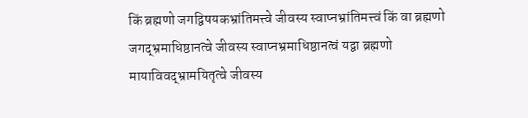किं ब्रह्मणो जगद्विषयकभ्रांतिमत्त्वे जीवस्य स्वाप्नभ्रांतिमत्त्वं किं वा ब्रह्मणो जगद्भ्रमाधिष्ठानत्वे जीवस्य स्वाप्नभ्रमाधिष्ठानत्वं यद्वा ब्रह्मणो मायाविवद्भ्रामयितृत्वे जीवस्य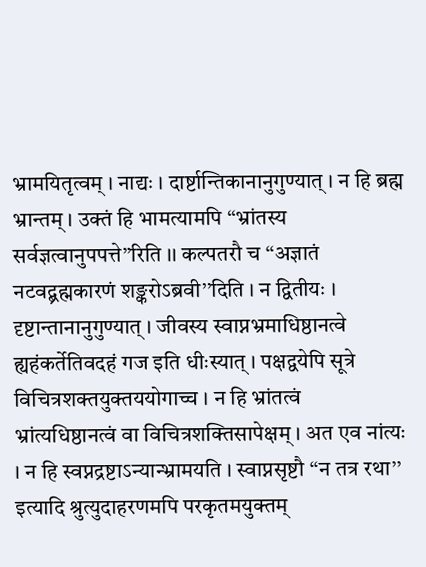भ्रामयितृत्वम् । नाद्यः । दार्ष्टान्तिकानानुगुण्यात् । न हि ब्रह्म भ्रान्तम् । उक्तं हि भामत्यामपि ‘‘भ्रांतस्य सर्वज्ञत्वानुपपत्ते’’रिति ।। कल्पतरौ च ‘‘अज्ञातं नटवद्ब्रह्मकारणं शङ्करोऽब्रवी’’दिति । न द्वितीयः । दृष्टान्तानानुगुण्यात् । जीवस्य स्वाप्नभ्रमाधिष्ठानत्वे ह्यहंकर्तेतिवदहं गज इति धीःस्यात् । पक्षद्वयेपि सूत्रे विचित्रशक्तयुक्तययोगाच्च । न हि भ्रांतत्वं भ्रांत्यधिष्ठानत्वं वा विचित्रशक्तिसापेक्षम् । अत एव नांत्यः । न हि स्वप्नद्रष्टाऽन्यान्भ्रामयति । स्वाप्नसृष्टौ ‘‘न तत्र रथा’’ इत्यादि श्रुत्युदाहरणमपि परकृतमयुक्तम्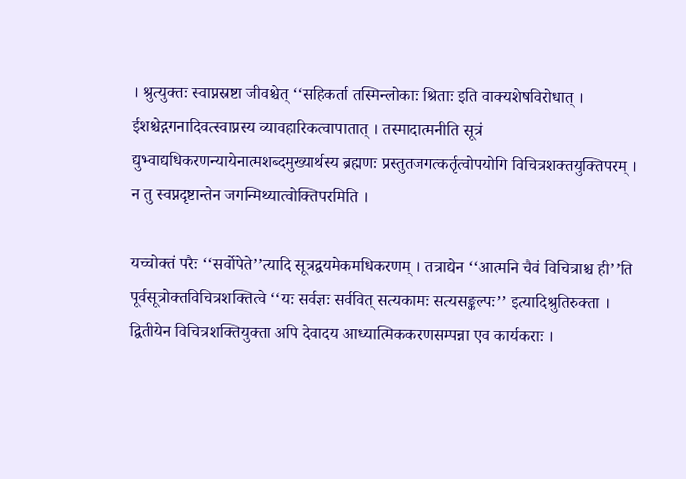। श्रुत्युक्तः स्वाप्नस्रष्टा जीवश्चेत् ‘‘सहिकर्ता तस्मिन्लोकाः श्रिताः इति वाक्यशेषविरोधात् । ईशश्चेद्गगनादिवत्स्वाप्नस्य व्यावहारिकत्वापातात् । तस्मादात्मनीति सूत्रं द्युभ्वाद्यधिकरणन्यायेनात्मशब्दमुख्यार्थस्य ब्रह्मणः प्रस्तुतजगत्कर्तृत्वोपयोगि विचित्रशक्तयुक्तिपरम् । न तु स्वप्नदृष्टान्तेन जगन्मिथ्यात्वोक्तिपरमिति ।

यच्चोक्तं परैः ‘‘सर्वोपेते’’त्यादि सूत्रद्वयमेकमधिकरणम् । तत्राद्येन ‘‘आत्मनि चैवं विचित्राश्च ही’’ति पूर्वसूत्रोक्तविचित्रशक्तित्वे ‘‘यः सर्वज्ञः सर्ववित् सत्यकामः सत्यसङ्कल्पः’’ इत्यादिश्रुतिरुक्ता । द्वितीयेन विचित्रशक्तियुक्ता अपि देवादय आध्यात्मिककरणसम्पन्ना एव कार्यकराः ।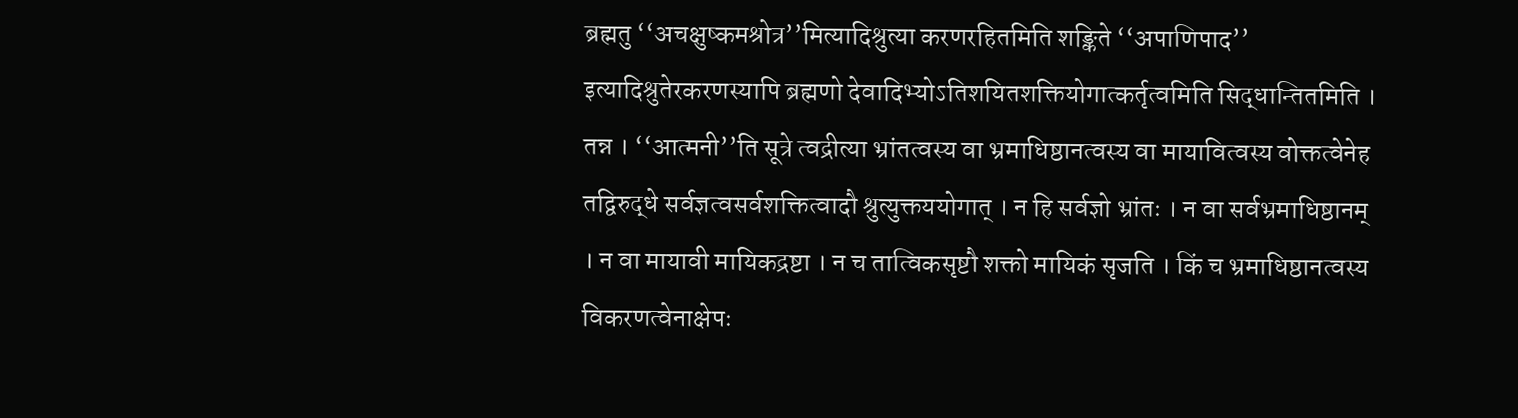ब्रह्मतु ‘‘अचक्षुष्कमश्रोत्र’’मित्यादिश्रुत्या करणरहितमिति शङ्किते ‘‘अपाणिपाद’’ इत्यादिश्रुतेरकरणस्यापि ब्रह्मणो देवादिभ्योऽतिशयितशक्तियोगात्कर्तृत्वमिति सिद्धान्तितमिति । तन्न । ‘‘आत्मनी’’ति सूत्रे त्वद्रीत्या भ्रांतत्वस्य वा भ्रमाधिष्ठानत्वस्य वा मायावित्वस्य वोक्तत्वेनेह तद्विरुद्धे सर्वज्ञत्वसर्वशक्तित्वादौ श्रुत्युक्तययोगात् । न हि सर्वज्ञो भ्रांतः । न वा सर्वभ्रमाधिष्ठानम् । न वा मायावी मायिकद्रष्टा । न च तात्विकसृष्टौ शक्तो मायिकं सृजति । किं च भ्रमाधिष्ठानत्वस्य विकरणत्वेनाक्षेपः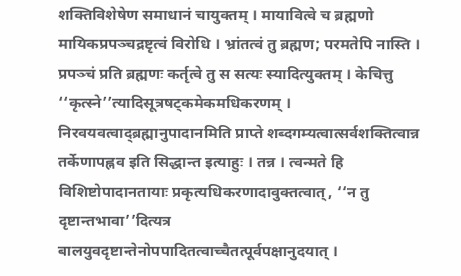शक्तिविशेषेण समाधानं चायुक्तम् । मायावित्वे च ब्रह्मणो मायिकप्रपञ्चद्रष्टृत्वं विरोधि । भ्रांतत्वं तु ब्रह्मण; परमतेपि नास्ति । प्रपञ्चं प्रति ब्रह्मणः कर्तृत्वे तु स सत्यः स्यादित्युक्तम् । केचित्तु ‘‘कृत्स्ने’’त्यादिसूत्रषट्कमेकमधिकरणम् । निरवयवत्वाद्ब्रह्मानुपादानमिति प्राप्ते शब्दगम्यत्वात्सर्वशक्तित्वान्न तर्केणापह्नव इति सिद्धान्त इत्याहुः । तन्न । त्वन्मते हि विशिष्टोपादानतायाः प्रकृत्यधिकरणादावुक्तत्वात्, ‘‘न तु दृष्टान्तभावा’’दित्यत्र बालयुवदृष्टान्तेनोपपादितत्वाच्चैतत्पूर्वपक्षानुदयात् ।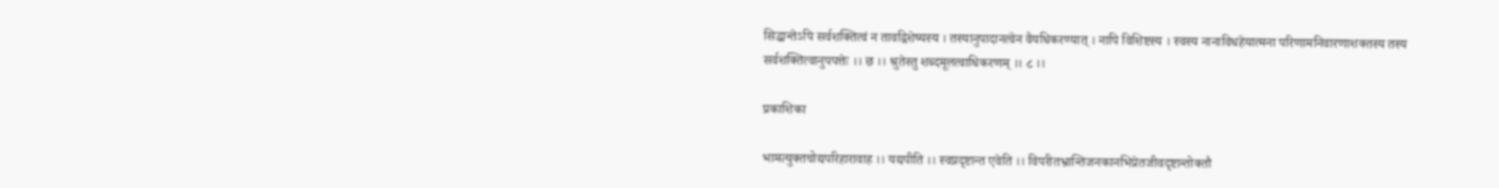सिद्धान्तेऽपि सर्वशक्तित्वं न तावद्विशेष्यस्य । तस्यानुपादानत्वेन वैयधिकरण्यात् । नापि विशिष्टस्य । स्वस्य नानाविधहेयात्मना परिणामनिवारणाशक्तस्य तस्य सर्वशक्तित्वानुपपत्तेः ।। छ ।। श्रुतेस्तु शब्दमूलत्वाधिकरणम् ।। ८ ।।

प्रकाशिका

भामत्युक्तचोद्यपरिहारावाह ।। यद्यपीति ।। स्वप्नदृष्टान्त एवेति ।। विपरीतभ्रान्तिजनकानभिप्रेतजीवदृष्टान्तोक्तौ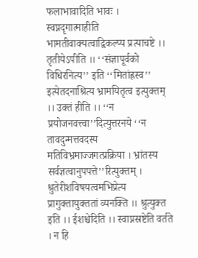फलाभावादिति भावः । स्वप्नदृगात्माहीति भामतीवाक्यत्वाद्विकल्प्य प्रत्याचष्टे ।। तृतीयेऽपीति ।। ‘‘संज्ञापूर्वको विधिरनित्य’’ इति ‘‘मितांह्रस्व’’ इत्येतदनाश्रित्य भ्रामयितृत्व इत्युक्तम् ।। उक्तं हीति ।। ‘‘न प्रयोजनवत्त्वा’’दित्युत्तरनये ‘‘न तावदुन्मत्तवदस्य मतिविभ्रमाज्जगत्प्रक्रिया । भ्रांतस्य सर्वज्ञत्वानुपपत्ते’’रित्युक्तम् । श्रुतेरीशविषयत्वमभिप्रेत्य प्रागुक्तायुक्ततां व्यनक्ति ।। श्रुत्युक्त इति ।। ईशश्चेदिति ।। स्वाप्नस्रष्टेति वर्तते । न हि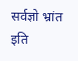सर्वज्ञो भ्रांत इति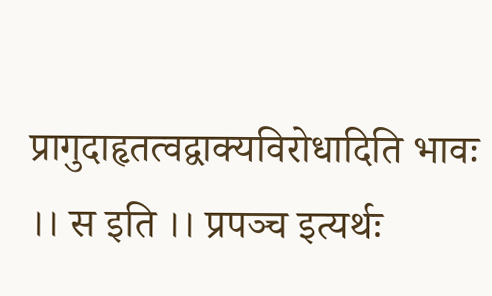प्रागुदाहृतत्वद्वाक्यविरोधादिति भावः ।। स इति ।। प्रपञ्च इत्यर्थः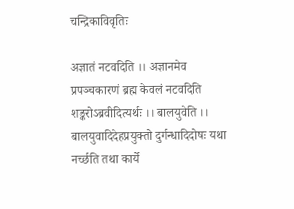चन्द्रिकाविवृतिः

अज्ञातं नटवदिति ।। अज्ञानमेव प्रपञ्चकारणं ब्रह्म केवलं नटवदिति शङ्करोऽब्रवीदित्यर्थः ।। बालयुवेति ।। बालयुवादिदेहप्रयुक्तो दुर्गन्धादिदोषः यथा नर्च्छति तथा कार्ये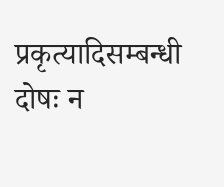प्रकृत्यादिसम्बन्धी दोषः न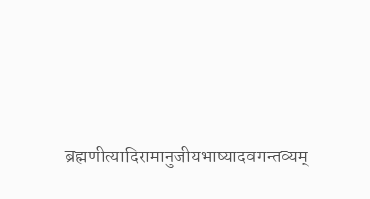ब्रह्मणीत्यादिरामानुजीयभाष्यादवगन्तव्यम्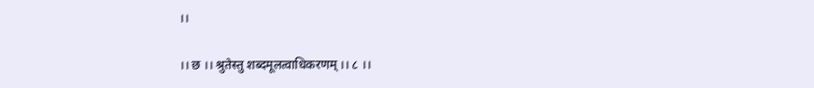।।

।। छ ।। श्रुतेस्तु शब्दमूलत्वाधिकरणम् ।। ८ ।।